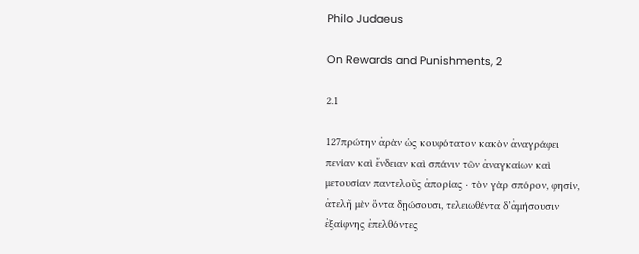Philo Judaeus

On Rewards and Punishments, 2

2.1

127πρώτην ἀρὰν ὡς κουφότατον κακὸν ἀναγράφει πενίαν καὶ ἔνδειαν καὶ σπάνιν τῶν ἀναγκαίων καὶ μετουσίαν παντελοῦς ἀπορίας · τὸν γὰρ σπόρον, φησίν, ἀτελῆ μὲν ὄντα δῃώσουσι, τελειωθέντα δ’ἀμήσουσιν ἐξαίφνης ἐπελθόντες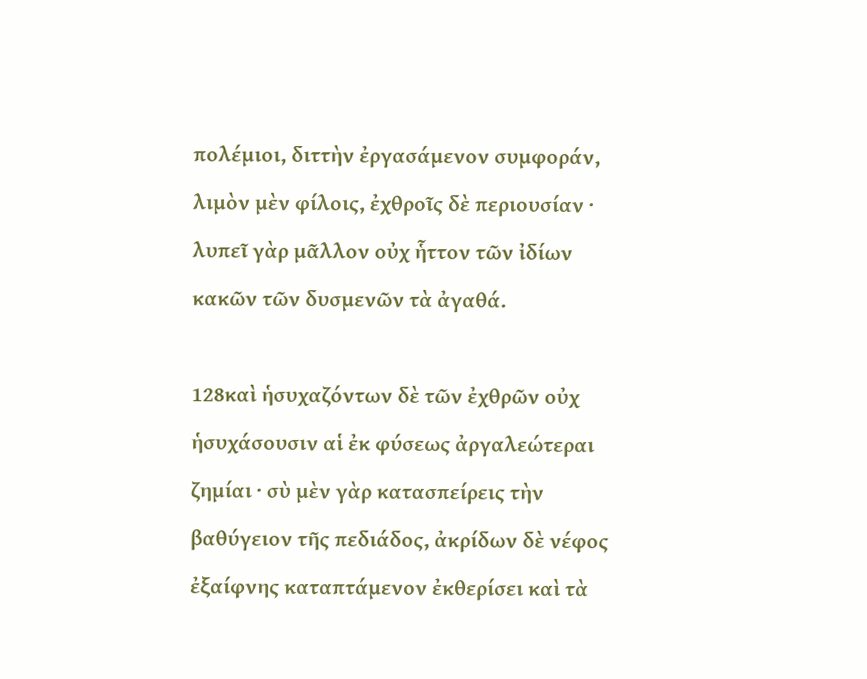πολέμιοι, διττὴν ἐργασάμενον συμφοράν, λιμὸν μὲν φίλοις, ἐχθροῖς δὲ περιουσίαν · λυπεῖ γὰρ μᾶλλον οὐχ ἧττον τῶν ἰδίων κακῶν τῶν δυσμενῶν τὰ ἀγαθά.

128καὶ ἡσυχαζόντων δὲ τῶν ἐχθρῶν οὐχ ἡσυχάσουσιν αἱ ἐκ φύσεως ἀργαλεώτεραι ζημίαι · σὺ μὲν γὰρ κατασπείρεις τὴν βαθύγειον τῆς πεδιάδος, ἀκρίδων δὲ νέφος ἐξαίφνης καταπτάμενον ἐκθερίσει καὶ τὰ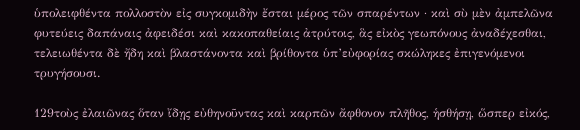ὑπολειφθέντα πολλοστὸν εἰς συγκομιδὴν ἔσται μέρος τῶν σπαρέντων · καὶ σὺ μὲν ἀμπελῶνα φυτεύεις δαπάναις ἀφειδέσι καὶ κακοπαθείαις ἀτρύτοις, ἃς εἰκὸς γεωπόνους ἀναδέχεσθαι, τελειωθέντα δὲ ἤδη καὶ βλαστάνοντα καὶ βρίθοντα ὑπ’εὐφορίας σκώληκες ἐπιγενόμενοι τρυγήσουσι.

129τοὺς ἐλαιῶνας ὅταν ἴδῃς εὐθηνοῦντας καὶ καρπῶν ἄφθονον πλῆθος, ἡσθήσῃ, ὥσπερ εἰκός,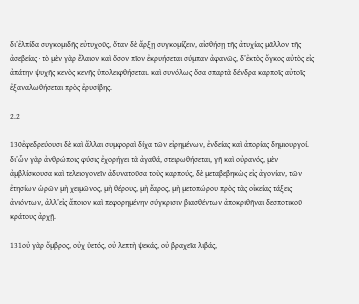δι’ἐλπίδα συγκομιδῆς εὐτυχοῦς, ὅταν δὲ ἄρξῃ συγκομίζειν, αἰσθήσῃ τῆς ἀτυχίας μᾶλλον τῆς ἀσεβείας · τὸ μὲν γὰρ ἔλαιον καὶ ὅσον πῖον ἐκρυήσεται σύμπαν ἀφανῶς, δ’ἐκτὸς ὄγκος αὐτὸς εἰς ἀπάτην ψυχῆς κενὸς κενῆς ὑπολειφθήσεται. καὶ συνόλως ὅσα σπαρτὰ δένδρα καρποῖς αὐτοῖς ἐξαναλωθήσεται πρὸς ἐρυσίβης.

2.2

130ἐφεδρεύουσι δὲ καὶ ἄλλαι συμφοραὶ δίχα τῶν εἰρημένων, ἐνδείας καὶ ἀπορίας δημιουργοί. δι’ὧν γὰρ ἀνθρώποις φύσις ἐχορήγει τὰ ἀγαθά, στειρωθήσεται, γῆ καὶ οὐρανός, μὲν ἀμβλίσκουσα καὶ τελειογονεῖν ἀδυνατοῦσα τοὺς καρπούς, δὲ μεταβεβηκὼς εἰς ἀγονίαν, τῶν ἐτησίων ὡρῶν μὴ χειμῶνος, μὴ θέρους, μὴ ἔαρος, μὴ μετοπώρου πρὸς τὰς οἰκείας τάξεις ἀνιόντων, ἀλλ’εἰς ἄποιον καὶ πεφορημένην σύγκρισιν βιασθέντων ἀποκριθῆναι δεσποτικοῦ κράτους ἀρχῇ.

131οὐ γὰρ ὄμβρος, οὐχ ὑετός, οὐ λεπτὴ ψεκάς, οὐ βραχεῖα λιβάς,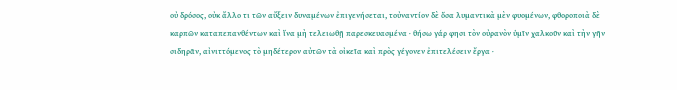οὐ δρόσος, οὐκ ἄλλο τι τῶν αὔξειν δυναμένων ἐπιγενήσεται, τοὐναντίον δὲ ὅσα λυμαντικὰ μὲν φυομένων, φθοροποιὰ δὲ καρπῶν καταπεπανθέντων καὶ ἵνα μὴ τελειωθῇ παρεσκευασμένα · θήσω γάρ φησι τὸν οὐρανὸν ὑμῖν χαλκοῦν καὶ τὴν γῆν σιδηρᾶν, αἰνιττόμενος τὸ μηδέτερον αὐτῶν τὰ οἰκεῖα καὶ πρὸς γέγονεν ἐπιτελέσειν ἔργα ·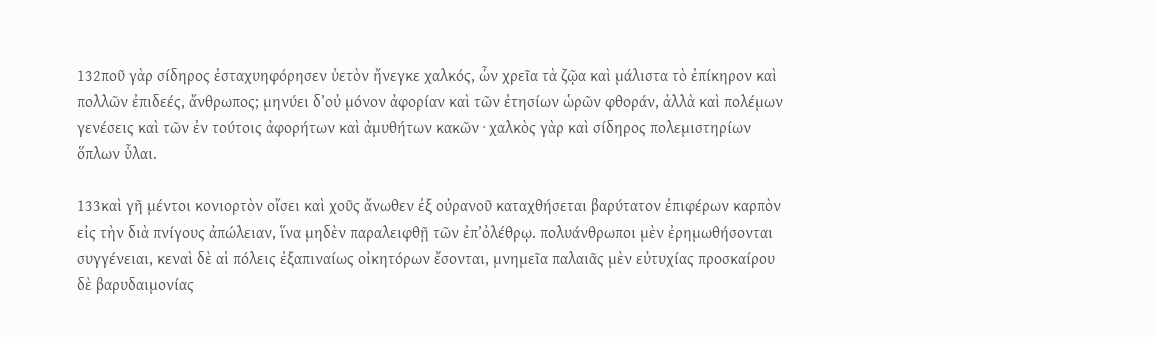132ποῦ γὰρ σίδηρος ἐσταχυηφόρησεν ὑετὸν ἤνεγκε χαλκός, ὧν χρεῖα τὰ ζῷα καὶ μάλιστα τὸ ἐπίκηρον καὶ πολλῶν ἐπιδεές, ἄνθρωπος; μηνύει δ’οὐ μόνον ἀφορίαν καὶ τῶν ἐτησίων ὡρῶν φθοράν, ἀλλὰ καὶ πολέμων γενέσεις καὶ τῶν ἐν τούτοις ἀφορήτων καὶ ἀμυθήτων κακῶν · χαλκὸς γὰρ καὶ σίδηρος πολεμιστηρίων ὅπλων ὗλαι.

133καὶ γῆ μέντοι κονιορτὸν οἴσει καὶ χοῦς ἄνωθεν ἐξ οὐρανοῦ καταχθήσεται βαρύτατον ἐπιφέρων καρπὸν εἰς τὴν διὰ πνίγους ἀπώλειαν, ἵνα μηδὲν παραλειφθῇ τῶν ἐπ’ὀλέθρῳ. πολυάνθρωποι μὲν ἐρημωθήσονται συγγένειαι, κεναὶ δὲ αἱ πόλεις ἐξαπιναίως οἰκητόρων ἔσονται, μνημεῖα παλαιᾶς μὲν εὐτυχίας προσκαίρου δὲ βαρυδαιμονίας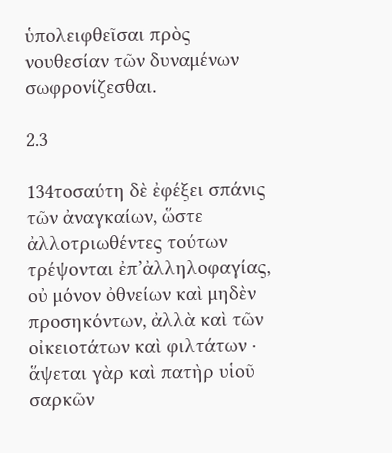ὑπολειφθεῖσαι πρὸς νουθεσίαν τῶν δυναμένων σωφρονίζεσθαι.

2.3

134τοσαύτη δὲ ἐφέξει σπάνις τῶν ἀναγκαίων, ὥστε ἀλλοτριωθέντες τούτων τρέψονται ἐπ’ἀλληλοφαγίας, οὐ μόνον ὀθνείων καὶ μηδὲν προσηκόντων, ἀλλὰ καὶ τῶν οἰκειοτάτων καὶ φιλτάτων · ἅψεται γὰρ καὶ πατὴρ υἱοῦ σαρκῶν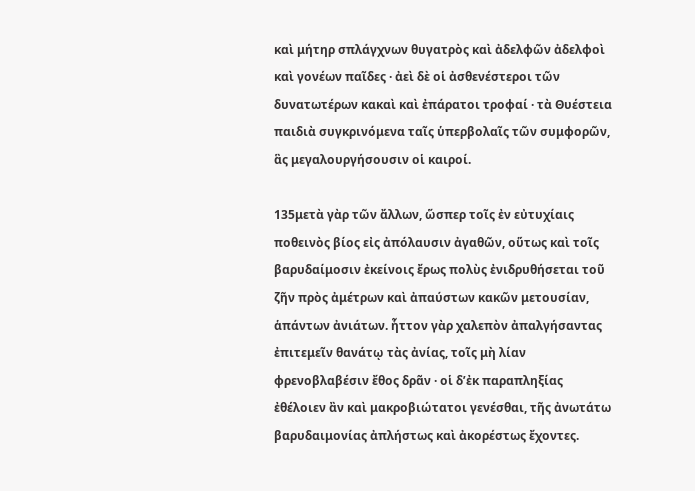καὶ μήτηρ σπλάγχνων θυγατρὸς καὶ ἀδελφῶν ἀδελφοὶ καὶ γονέων παῖδες · ἀεὶ δὲ οἱ ἀσθενέστεροι τῶν δυνατωτέρων κακαὶ καὶ ἐπάρατοι τροφαί · τὰ Θυέστεια παιδιὰ συγκρινόμενα ταῖς ὑπερβολαῖς τῶν συμφορῶν, ἃς μεγαλουργήσουσιν οἱ καιροί.

135μετὰ γὰρ τῶν ἄλλων, ὥσπερ τοῖς ἐν εὐτυχίαις ποθεινὸς βίος εἰς ἀπόλαυσιν ἀγαθῶν, οὕτως καὶ τοῖς βαρυδαίμοσιν ἐκείνοις ἔρως πολὺς ἐνιδρυθήσεται τοῦ ζῆν πρὸς ἀμέτρων καὶ ἀπαύστων κακῶν μετουσίαν, ἁπάντων ἀνιάτων. ἧττον γὰρ χαλεπὸν ἀπαλγήσαντας ἐπιτεμεῖν θανάτῳ τὰς ἀνίας, τοῖς μὴ λίαν φρενοβλαβέσιν ἔθος δρᾶν · οἱ δ’ἐκ παραπληξίας ἐθέλοιεν ἂν καὶ μακροβιώτατοι γενέσθαι, τῆς ἀνωτάτω βαρυδαιμονίας ἀπλήστως καὶ ἀκορέστως ἔχοντες.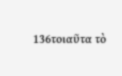136τοιαῦτα τὸ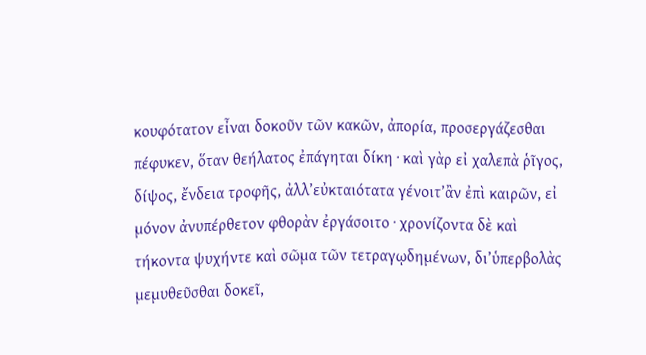κουφότατον εἶναι δοκοῦν τῶν κακῶν, ἀπορία, προσεργάζεσθαι πέφυκεν, ὅταν θεήλατος ἐπάγηται δίκη · καὶ γὰρ εἰ χαλεπὰ ῥῖγος, δίψος, ἔνδεια τροφῆς, ἀλλ’εὐκταιότατα γένοιτ’ἂν ἐπὶ καιρῶν, εἰ μόνον ἀνυπέρθετον φθορὰν ἐργάσοιτο · χρονίζοντα δὲ καὶ τήκοντα ψυχήντε καὶ σῶμα τῶν τετραγῳδημένων, δι’ὑπερβολὰς μεμυθεῦσθαι δοκεῖ,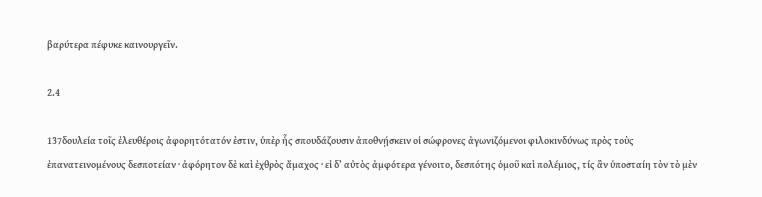βαρύτερα πέφυκε καινουργεῖν.

2.4

137δουλεία τοῖς ἐλευθέροις ἀφορητότατόν ἐστιν, ὑπὲρ ἧς σπουδάζουσιν ἀποθνῄσκειν οἱ σώφρονες ἀγωνιζόμενοι φιλοκινδύνως πρὸς τοὺς ἐπανατεινομένους δεσποτείαν · ἀφόρητον δὲ καὶ ἐχθρὸς ἄμαχος · εἰ δ’ αὐτὸς ἀμφότερα γένοιτο, δεσπότης ὁμοῦ καὶ πολέμιος, τίς ἂν ὑποσταίη τὸν τὸ μὲν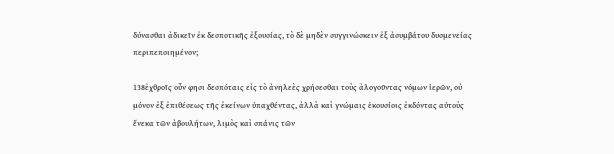δύνασθαι ἀδικεῖν ἐκ δεσποτικῆς ἐξουσίας, τὸ δὲ μηδὲν συγγινώσκειν ἐξ ἀσυμβάτου δυσμενείας περιπεποιημένον;

138ἐχθροῖς οὖν φησι δεσπόταις εἰς τὸ ἀνηλεὲς χρήσεσθαι τοὺς ἀλογοῦντας νόμων ἱερῶν, οὐ μόνον ἐξ ἐπιθέσεως τῆς ἐκείνων ὑπαχθέντας, ἀλλὰ καὶ γνώμαις ἑκουσίοις ἐκδόντας αὑτοὺς ἕνεκα τῶν ἀβουλήτων, λιμὸς καὶ σπάνις τῶν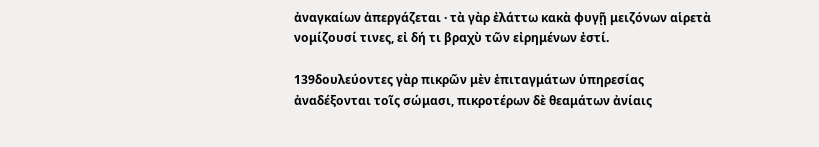ἀναγκαίων ἀπεργάζεται · τὰ γὰρ ἐλάττω κακὰ φυγῇ μειζόνων αἱρετὰ νομίζουσί τινες, εἰ δή τι βραχὺ τῶν εἰρημένων ἐστί.

139δουλεύοντες γὰρ πικρῶν μὲν ἐπιταγμάτων ὑπηρεσίας ἀναδέξονται τοῖς σώμασι, πικροτέρων δὲ θεαμάτων ἀνίαις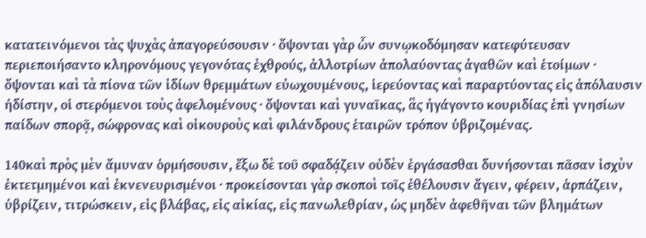κατατεινόμενοι τὰς ψυχὰς ἀπαγορεύσουσιν · ὄψονται γὰρ ὧν συνῳκοδόμησαν κατεφύτευσαν περιεποιήσαντο κληρονόμους γεγονότας ἐχθρούς, ἀλλοτρίων ἀπολαύοντας ἀγαθῶν καὶ ἑτοίμων · ὄψονται καὶ τὰ πίονα τῶν ἰδίων θρεμμάτων εὐωχουμένους, ἱερεύοντας καὶ παραρτύοντας εἰς ἀπόλαυσιν ἡδίστην, οἱ στερόμενοι τοὺς ἀφελομένους · ὄψονται καὶ γυναῖκας, ἃς ἠγάγοντο κουριδίας ἐπὶ γνησίων παίδων σπορᾷ, σώφρονας καὶ οἰκουροὺς καὶ φιλάνδρους ἑταιρῶν τρόπον ὑβριζομένας.

140καὶ πρὸς μὲν ἄμυναν ὁρμήσουσιν, ἔξω δὲ τοῦ σφαδᾴζειν οὐδὲν ἐργάσασθαι δυνήσονται πᾶσαν ἰσχὺν ἐκτετμημένοι καὶ ἐκνενευρισμένοι · προκείσονται γὰρ σκοποὶ τοῖς ἐθέλουσιν ἄγειν, φέρειν, ἁρπάζειν, ὑβρίζειν, τιτρώσκειν, εἰς βλάβας, εἰς αἰκίας, εἰς πανωλεθρίαν, ὡς μηδὲν ἀφεθῆναι τῶν βλημάτων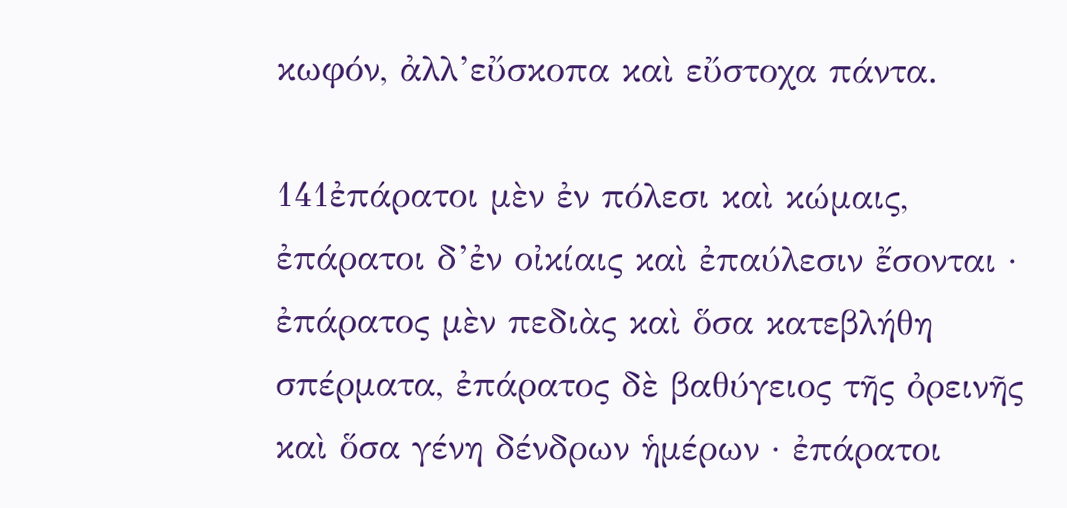κωφόν, ἀλλ’εὔσκοπα καὶ εὔστοχα πάντα.

141ἐπάρατοι μὲν ἐν πόλεσι καὶ κώμαις, ἐπάρατοι δ’ἐν οἰκίαις καὶ ἐπαύλεσιν ἔσονται · ἐπάρατος μὲν πεδιὰς καὶ ὅσα κατεβλήθη σπέρματα, ἐπάρατος δὲ βαθύγειος τῆς ὀρεινῆς καὶ ὅσα γένη δένδρων ἡμέρων · ἐπάρατοι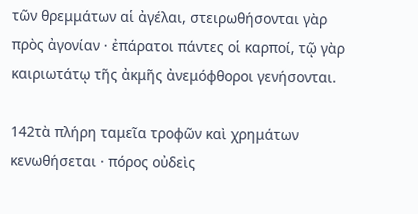τῶν θρεμμάτων αἱ ἀγέλαι, στειρωθήσονται γὰρ πρὸς ἀγονίαν · ἐπάρατοι πάντες οἱ καρποί, τῷ γὰρ καιριωτάτῳ τῆς ἀκμῆς ἀνεμόφθοροι γενήσονται.

142τὰ πλήρη ταμεῖα τροφῶν καὶ χρημάτων κενωθήσεται · πόρος οὐδεὶς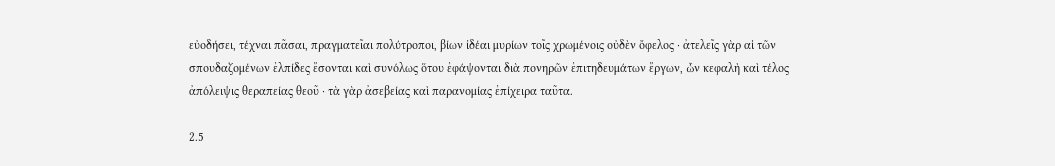εὐοδήσει, τέχναι πᾶσαι, πραγματεῖαι πολύτροποι, βίων ἰδέαι μυρίων τοῖς χρωμένοις οὐδὲν ὄφελος · ἀτελεῖς γὰρ αἱ τῶν σπουδαζομένων ἐλπίδες ἔσονται καὶ συνόλως ὅτου ἐφάψονται διὰ πονηρῶν ἐπιτηδευμάτων ἔργων, ὧν κεφαλὴ καὶ τέλος ἀπόλειψις θεραπείας θεοῦ · τὰ γὰρ ἀσεβείας καὶ παρανομίας ἐπίχειρα ταῦτα.

2.5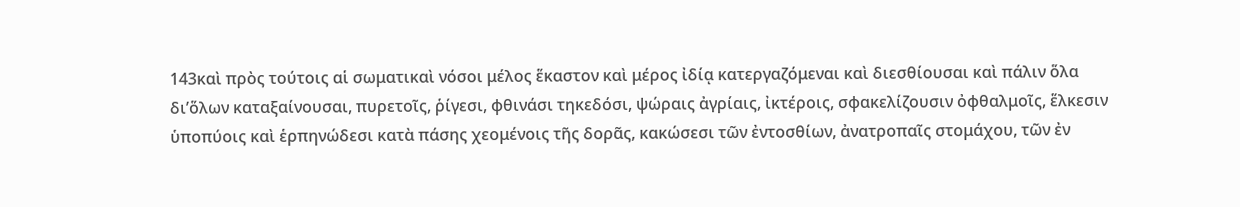143καὶ πρὸς τούτοις αἱ σωματικαὶ νόσοι μέλος ἕκαστον καὶ μέρος ἰδίᾳ κατεργαζόμεναι καὶ διεσθίουσαι καὶ πάλιν ὅλα δι’ὅλων καταξαίνουσαι, πυρετοῖς, ῥίγεσι, φθινάσι τηκεδόσι, ψώραις ἀγρίαις, ἰκτέροις, σφακελίζουσιν ὀφθαλμοῖς, ἕλκεσιν ὑποπύοις καὶ ἑρπηνώδεσι κατὰ πάσης χεομένοις τῆς δορᾶς, κακώσεσι τῶν ἐντοσθίων, ἀνατροπαῖς στομάχου, τῶν ἐν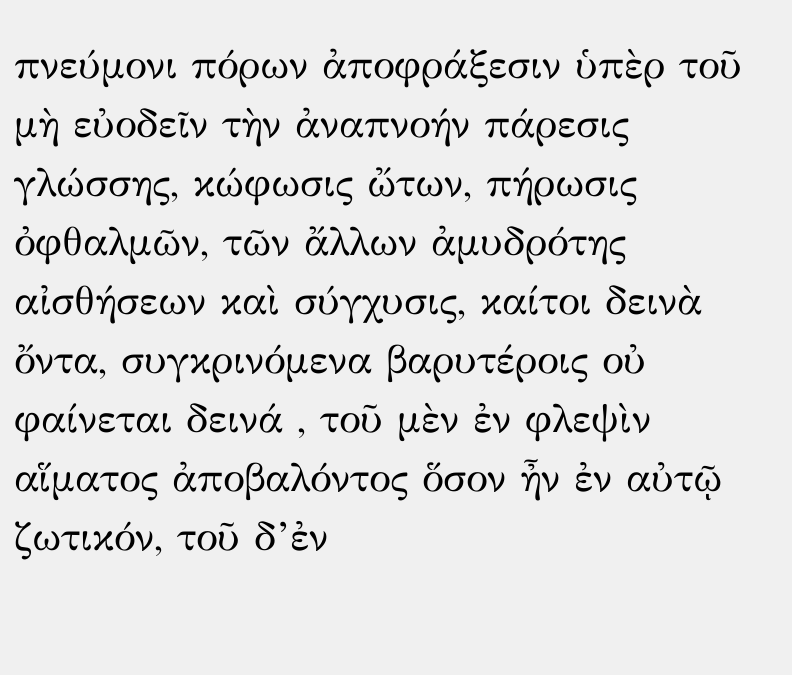πνεύμονι πόρων ἀποφράξεσιν ὑπὲρ τοῦ μὴ εὐοδεῖν τὴν ἀναπνοήν πάρεσις γλώσσης, κώφωσις ὤτων, πήρωσις ὀφθαλμῶν, τῶν ἄλλων ἀμυδρότης αἰσθήσεων καὶ σύγχυσις, καίτοι δεινὰ ὄντα, συγκρινόμενα βαρυτέροις οὐ φαίνεται δεινά , τοῦ μὲν ἐν φλεψὶν αἵματος ἀποβαλόντος ὅσον ἦν ἐν αὐτῷ ζωτικόν, τοῦ δ’ἐν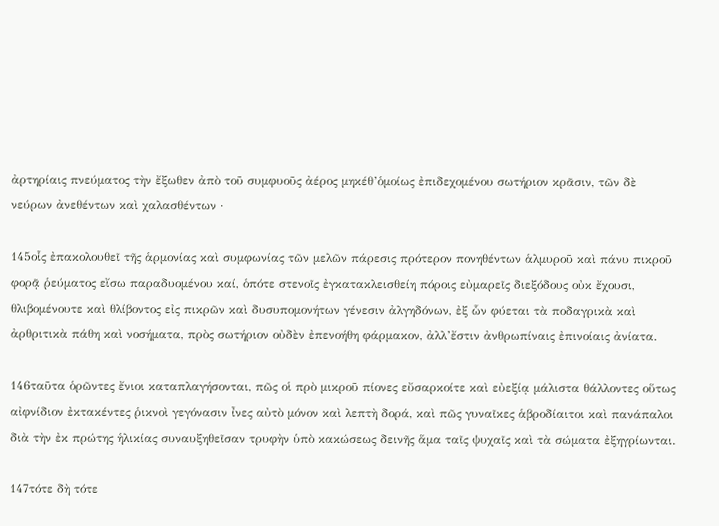ἀρτηρίαις πνεύματος τὴν ἔξωθεν ἀπὸ τοῦ συμφυοῦς ἀέρος μηκέθ’ὁμοίως ἐπιδεχομένου σωτήριον κρᾶσιν, τῶν δὲ νεύρων ἀνεθέντων καὶ χαλασθέντων ·

145οἷς ἐπακολουθεῖ τῆς ἁρμονίας καὶ συμφωνίας τῶν μελῶν πάρεσις πρότερον πονηθέντων ἁλμυροῦ καὶ πάνυ πικροῦ φορᾷ ῥεύματος εἴσω παραδυομένου καί, ὁπότε στενοῖς ἐγκατακλεισθείη πόροις εὐμαρεῖς διεξόδους οὐκ ἔχουσι, θλιβομένουτε καὶ θλίβοντος εἰς πικρῶν καὶ δυσυπομονήτων γένεσιν ἀλγηδόνων, ἐξ ὧν φύεται τὰ ποδαγρικὰ καὶ ἀρθριτικὰ πάθη καὶ νοσήματα, πρὸς σωτήριον οὐδὲν ἐπενοήθη φάρμακον, ἀλλ’ἔστιν ἀνθρωπίναις ἐπινοίαις ἀνίατα.

146ταῦτα ὁρῶντες ἔνιοι καταπλαγήσονται, πῶς οἱ πρὸ μικροῦ πίονες εὔσαρκοίτε καὶ εὐεξίᾳ μάλιστα θάλλοντες οὕτως αἰφνίδιον ἐκτακέντες ῥικνοὶ γεγόνασιν ἶνες αὐτὸ μόνον καὶ λεπτὴ δορά, καὶ πῶς γυναῖκες ἁβροδίαιτοι καὶ πανάπαλοι διὰ τὴν ἐκ πρώτης ἡλικίας συναυξηθεῖσαν τρυφὴν ὑπὸ κακώσεως δεινῆς ἅμα ταῖς ψυχαῖς καὶ τὰ σώματα ἐξηγρίωνται.

147τότε δὴ τότε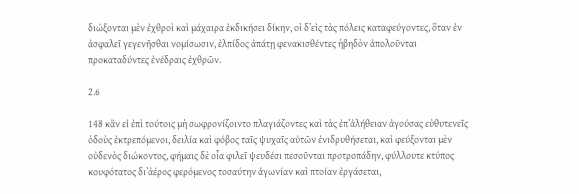διώξονται μὲν ἐχθροὶ καὶ μάχαιρα ἐκδικήσει δίκην, οἱ δ’εἰς τὰς πόλεις καταφεύγοντες, ὅταν ἐν ἀσφαλεῖ γεγενῆσθαι νομίσωσιν, ἐλπίδος ἀπάτῃ φενακισθέντες ἡβηδὸν ἀπολοῦνται προκαταδύντες ἐνέδραις ἐχθρῶν.

2.6

148 κἂν εἰ ἐπὶ τούτοις μὴ σωφρονίζοιντο πλαγιάζοντες καὶ τὰς ἐπ’ἀλήθειαν ἀγούσας εὐθυτενεῖς ὁδοὺς ἐκτρεπόμενοι, δειλία καὶ φόβος ταῖς ψυχαῖς αὐτῶν ἐνιδρυθήσεται, καὶ φεύξονται μὲν οὐδενὸς διώκοντος, φήμαις δὲ οἷα φιλεῖ ψευδέσι πεσοῦνται προτροπάδην, φύλλουτε κτύπος κουφότατος δι’ἀέρος φερόμενος τοσαύτην ἀγωνίαν καὶ πτοίαν ἐργάσεται,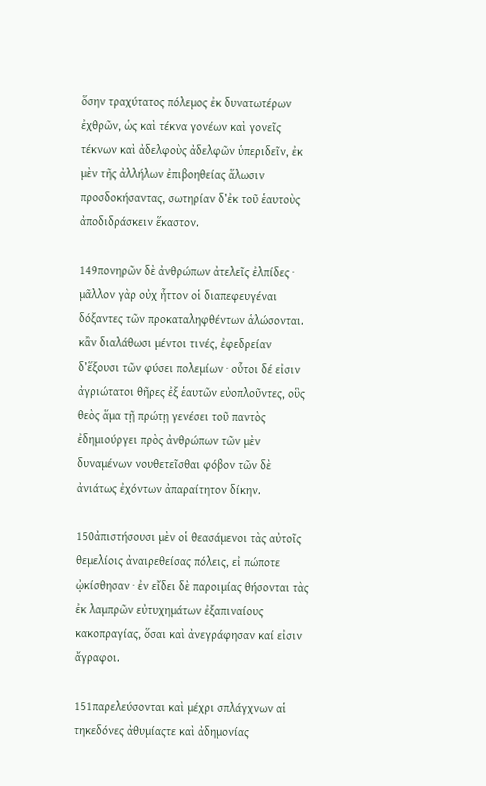ὅσην τραχύτατος πόλεμος ἐκ δυνατωτέρων ἐχθρῶν, ὡς καὶ τέκνα γονέων καὶ γονεῖς τέκνων καὶ ἀδελφοὺς ἀδελφῶν ὑπεριδεῖν, ἐκ μὲν τῆς ἀλλήλων ἐπιβοηθείας ἅλωσιν προσδοκήσαντας, σωτηρίαν δ’ἐκ τοῦ ἑαυτοὺς ἀποδιδράσκειν ἕκαστον.

149πονηρῶν δὲ ἀνθρώπων ἀτελεῖς ἐλπίδες · μᾶλλον γὰρ οὐχ ἧττον οἱ διαπεφευγέναι δόξαντες τῶν προκαταληφθέντων ἁλώσονται. κἂν διαλάθωσι μέντοι τινές, ἐφεδρείαν δ’ἕξουσι τῶν φύσει πολεμίων · οὗτοι δέ εἰσιν ἀγριώτατοι θῆρες ἐξ ἑαυτῶν εὐοπλοῦντες, οὓς θεὸς ἅμα τῇ πρώτῃ γενέσει τοῦ παντὸς ἐδημιούργει πρὸς ἀνθρώπων τῶν μὲν δυναμένων νουθετεῖσθαι φόβον τῶν δὲ ἀνιάτως ἐχόντων ἀπαραίτητον δίκην.

150ἀπιστήσουσι μὲν οἱ θεασάμενοι τὰς αὐτοῖς θεμελίοις ἀναιρεθείσας πόλεις, εἰ πώποτε ᾠκίσθησαν · ἐν εἴδει δὲ παροιμίας θήσονται τὰς ἐκ λαμπρῶν εὐτυχημάτων ἐξαπιναίους κακοπραγίας, ὅσαι καὶ ἀνεγράφησαν καί εἰσιν ἄγραφοι.

151παρελεύσονται καὶ μέχρι σπλάγχνων αἱ τηκεδόνες ἀθυμίαςτε καὶ ἀδημονίας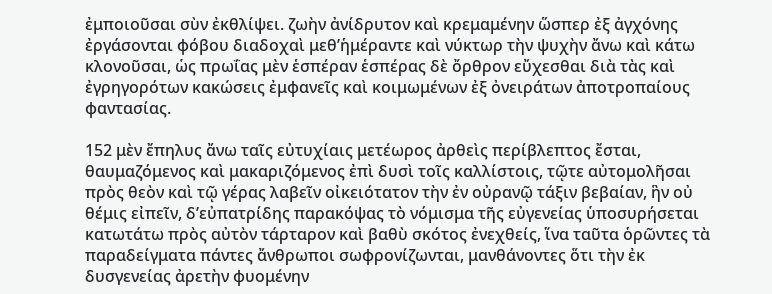ἐμποιοῦσαι σὺν ἐκθλίψει. ζωὴν ἀνίδρυτον καὶ κρεμαμένην ὥσπερ ἐξ ἀγχόνης ἐργάσονται φόβου διαδοχαὶ μεθ’ἡμέραντε καὶ νύκτωρ τὴν ψυχὴν ἄνω καὶ κάτω κλονοῦσαι, ὡς πρωΐας μὲν ἑσπέραν ἑσπέρας δὲ ὄρθρον εὔχεσθαι διὰ τὰς καὶ ἐγρηγορότων κακώσεις ἐμφανεῖς καὶ κοιμωμένων ἐξ ὀνειράτων ἀποτροπαίους φαντασίας.

152 μὲν ἔπηλυς ἄνω ταῖς εὐτυχίαις μετέωρος ἀρθεὶς περίβλεπτος ἔσται, θαυμαζόμενος καὶ μακαριζόμενος ἐπὶ δυσὶ τοῖς καλλίστοις, τῷτε αὐτομολῆσαι πρὸς θεὸν καὶ τῷ γέρας λαβεῖν οἰκειότατον τὴν ἐν οὐρανῷ τάξιν βεβαίαν, ἣν οὐ θέμις εἰπεῖν, δ’εὐπατρίδης παρακόψας τὸ νόμισμα τῆς εὐγενείας ὑποσυρήσεται κατωτάτω πρὸς αὐτὸν τάρταρον καὶ βαθὺ σκότος ἐνεχθείς, ἵνα ταῦτα ὁρῶντες τὰ παραδείγματα πάντες ἄνθρωποι σωφρονίζωνται, μανθάνοντες ὅτι τὴν ἐκ δυσγενείας ἀρετὴν φυομένην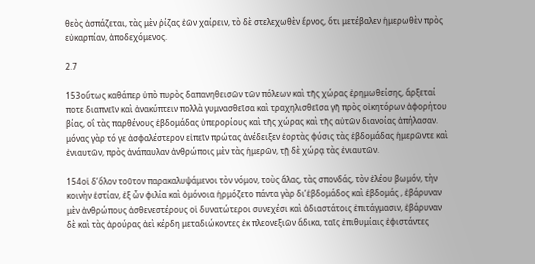θεὸς ἀσπάζεται, τὰς μὲν ῥίζας ἐῶν χαίρειν, τὸ δὲ στελεχωθὲν ἔρνος, ὅτι μετέβαλεν ἡμερωθὲν πρὸς εὐκαρπίαν, ἀποδεχόμενος.

2.7

153οὕτως καθάπερ ὑπὸ πυρὸς δαπανηθεισῶν τῶν πόλεων καὶ τῆς χώρας ἐρημωθείσης, ἄρξεταί ποτε διαπνεῖν καὶ ἀνακύπτειν πολλὰ γυμνασθεῖσα καὶ τραχηλισθεῖσα γῆ πρὸς οἰκητόρων ἀφορήτου βίας, οἳ τὰς παρθένους ἑβδομάδας ὑπερορίους καὶ τῆς χώρας καὶ τῆς αὑτῶν διανοίας ἀπήλασαν. μόνας γὰρ τό γε ἀσφαλέστερον εἰπεῖν πρώτας ἀνέδειξεν ἑορτὰς φύσις τὰς ἑβδομάδας ἡμερῶντε καὶ ἐνιαυτῶν, πρὸς ἀνάπαυλαν ἀνθρώποις μὲν τὰς ἡμερῶν, τῇ δὲ χώρᾳ τὰς ἐνιαυτῶν.

154οἱ δ’ὅλον τοῦτον παρακαλυψάμενοι τὸν νόμον, τοὺς ἅλας, τὰς σπονδάς, τὸν ἐλέου βωμόν, τὴν κοινὴν ἑστίαν, ἐξ ὧν φιλία καὶ ὁμόνοια ἡρμόζετο πάντα γὰρ δι’ἑβδομάδος καὶ ἑβδομάς , ἐβάρυναν μὲν ἀνθρώπους ἀσθενεστέρους οἱ δυνατώτεροι συνεχέσι καὶ ἀδιαστάτοις ἐπιτάγμασιν, ἐβάρυναν δὲ καὶ τὰς ἀρούρας ἀεὶ κέρδη μεταδιώκοντες ἐκ πλεονεξιῶν ἄδικα, ταῖς ἐπιθυμίαις ἐφιστάντες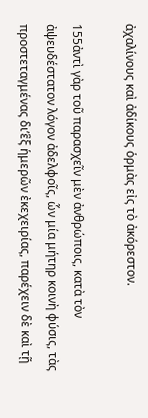ἀχαλίνους καὶ ἀδίκους ὁρμὰς εἰς τὸ ἀκόρεστον.

155ἀντὶ γὰρ τοῦ παρασχεῖν μὲν ἀνθρώποις, κατὰ τὸν ἀψευδέστατον λόγον ἀδελφοῖς, ὧν μία μήτηρ κοινὴ φύσις, τὰς προστεταγμένας δι’ἓξ ἡμερῶν ἐκεχειρίας, παρέχειν δὲ καὶ τῇ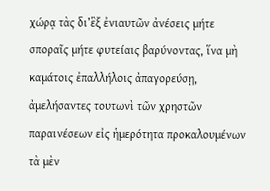χώρᾳ τὰς δι’ἓξ ἐνιαυτῶν ἀνέσεις μήτε σποραῖς μήτε φυτείαις βαρύνοντας, ἵνα μὴ καμάτοις ἐπαλλήλοις ἀπαγορεύσῃ, ἀμελήσαντες τουτωνὶ τῶν χρηστῶν παραινέσεων εἰς ἡμερότητα προκαλουμένων τὰ μὲν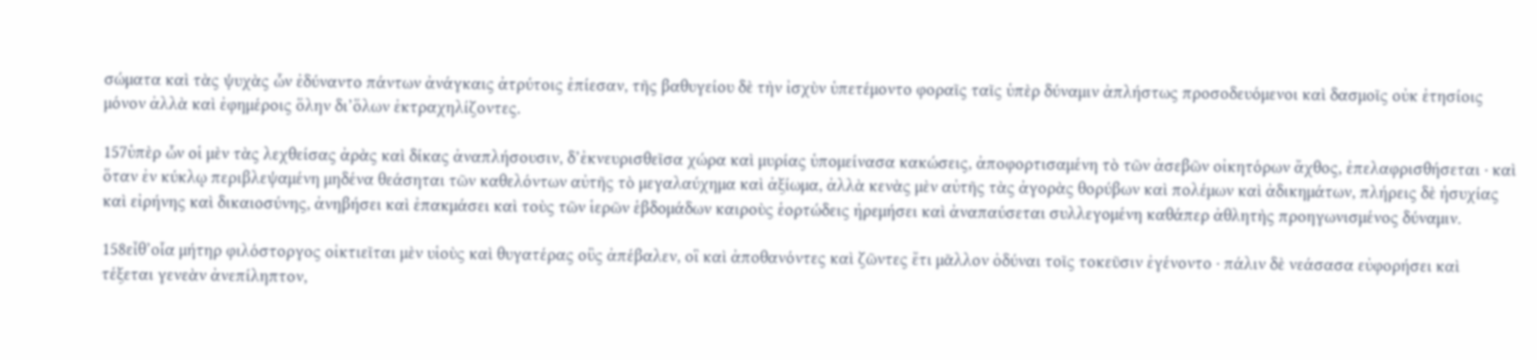σώματα καὶ τὰς ψυχὰς ὧν ἐδύναντο πάντων ἀνάγκαις ἀτρύτοις ἐπίεσαν, τῆς βαθυγείου δὲ τὴν ἰσχὺν ὑπετέμοντο φοραῖς ταῖς ὑπὲρ δύναμιν ἀπλήστως προσοδευόμενοι καὶ δασμοῖς οὐκ ἐτησίοις μόνον ἀλλὰ καὶ ἐφημέροις ὅλην δι’ὅλων ἐκτραχηλίζοντες.

157ὑπὲρ ὧν οἱ μὲν τὰς λεχθείσας ἀρὰς καὶ δίκας ἀναπλήσουσιν, δ’ἐκνευρισθεῖσα χώρα καὶ μυρίας ὑπομείνασα κακώσεις, ἀποφορτισαμένη τὸ τῶν ἀσεβῶν οἰκητόρων ἄχθος, ἐπελαφρισθήσεται · καὶ ὅταν ἐν κύκλῳ περιβλεψαμένη μηδένα θεάσηται τῶν καθελόντων αὐτῆς τὸ μεγαλαύχημα καὶ ἀξίωμα, ἀλλὰ κενὰς μὲν αὐτῆς τὰς ἀγορὰς θορύβων καὶ πολέμων καὶ ἀδικημάτων, πλήρεις δὲ ἡσυχίας καὶ εἰρήνης καὶ δικαιοσύνης, ἀνηβήσει καὶ ἐπακμάσει καὶ τοὺς τῶν ἱερῶν ἑβδομάδων καιροὺς ἑορτώδεις ἠρεμήσει καὶ ἀναπαύσεται συλλεγομένη καθάπερ ἀθλητὴς προηγωνισμένος δύναμιν.

158εἶθ’οἷα μήτηρ φιλόστοργος οἰκτιεῖται μὲν υἱοὺς καὶ θυγατέρας οὓς ἀπέβαλεν, οἳ καὶ ἀποθανόντες καὶ ζῶντες ἔτι μᾶλλον ὀδύναι τοῖς τοκεῦσιν ἐγένοντο · πάλιν δὲ νεάσασα εὐφορήσει καὶ τέξεται γενεὰν ἀνεπίληπτον,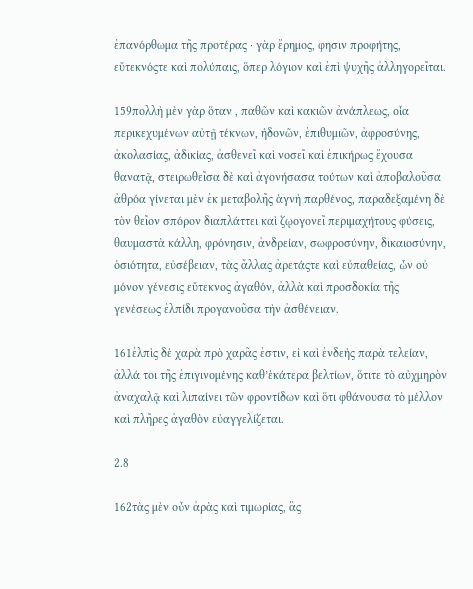ἐπανόρθωμα τῆς προτέρας · γὰρ ἔρημος, φησιν προφήτης, εὔτεκνόςτε καὶ πολύπαις, ὅπερ λόγιον καὶ ἐπὶ ψυχῆς ἀλληγορεῖται.

159πολλὴ μὲν γὰρ ὅταν , παθῶν καὶ κακιῶν ἀνάπλεως, οἷα περικεχυμένων αὐτῇ τέκνων, ἡδονῶν, ἐπιθυμιῶν, ἀφροσύνης, ἀκολασίας, ἀδικίας, ἀσθενεῖ καὶ νοσεῖ καὶ ἐπικήρως ἔχουσα θανατᾷ, στειρωθεῖσα δὲ καὶ ἀγονήσασα τούτων καὶ ἀποβαλοῦσα ἀθρόα γίνεται μὲν ἐκ μεταβολῆς ἁγνὴ παρθένος, παραδεξαμένη δὲ τὸν θεῖον σπόρον διαπλάττει καὶ ζῳογονεῖ περιμαχήτους φύσεις, θαυμαστὰ κάλλη, φρόνησιν, ἀνδρείαν, σωφροσύνην, δικαιοσύνην, ὁσιότητα, εὐσέβειαν, τὰς ἄλλας ἀρετάςτε καὶ εὐπαθείας, ὧν οὐ μόνον γένεσις εὔτεκνος ἀγαθόν, ἀλλὰ καὶ προσδοκία τῆς γενέσεως ἐλπίδι προγανοῦσα τὴν ἀσθένειαν.

161ἐλπὶς δὲ χαρὰ πρὸ χαρᾶς ἐστιν, εἰ καὶ ἐνδεὴς παρὰ τελείαν, ἀλλά τοι τῆς ἐπιγινομένης καθ’ἑκάτερα βελτίων, ὅτιτε τὸ αὐχμηρὸν ἀναχαλᾷ καὶ λιπαίνει τῶν φροντίδων καὶ ὅτι φθάνουσα τὸ μέλλον καὶ πλῆρες ἀγαθὸν εὐαγγελίζεται.

2.8

162τὰς μὲν οὖν ἀρὰς καὶ τιμωρίας, ἃς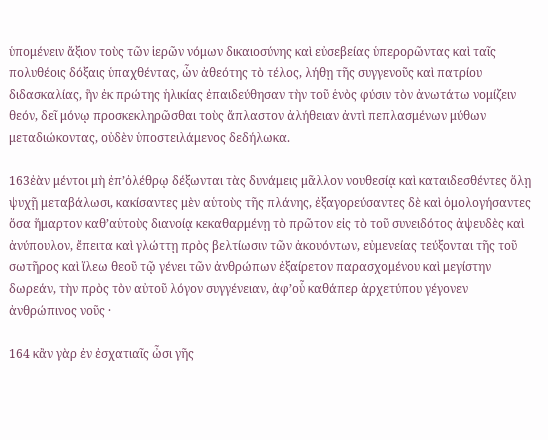ὑπομένειν ἄξιον τοὺς τῶν ἱερῶν νόμων δικαιοσύνης καὶ εὐσεβείας ὑπερορῶντας καὶ ταῖς πολυθέοις δόξαις ὑπαχθέντας, ὧν ἀθεότης τὸ τέλος, λήθῃ τῆς συγγενοῦς καὶ πατρίου διδασκαλίας, ἣν ἐκ πρώτης ἡλικίας ἐπαιδεύθησαν τὴν τοῦ ἑνὸς φύσιν τὸν ἀνωτάτω νομίζειν θεόν, δεῖ μόνῳ προσκεκληρῶσθαι τοὺς ἄπλαστον ἀλήθειαν ἀντὶ πεπλασμένων μύθων μεταδιώκοντας, οὐδὲν ὑποστειλάμενος δεδήλωκα.

163ἐὰν μέντοι μὴ ἐπ’ὀλέθρῳ δέξωνται τὰς δυνάμεις μᾶλλον νουθεσίᾳ καὶ καταιδεσθέντες ὅλῃ ψυχῇ μεταβάλωσι, κακίσαντες μὲν αὑτοὺς τῆς πλάνης, ἐξαγορεύσαντες δὲ καὶ ὁμολογήσαντες ὅσα ἥμαρτον καθ’αὑτοὺς διανοίᾳ κεκαθαρμένῃ τὸ πρῶτον εἰς τὸ τοῦ συνειδότος ἀψευδὲς καὶ ἀνύπουλον, ἔπειτα καὶ γλώττῃ πρὸς βελτίωσιν τῶν ἀκουόντων, εὐμενείας τεύξονται τῆς τοῦ σωτῆρος καὶ ἵλεω θεοῦ τῷ γένει τῶν ἀνθρώπων ἐξαίρετον παρασχομένου καὶ μεγίστην δωρεάν, τὴν πρὸς τὸν αὐτοῦ λόγον συγγένειαν, ἀφ’οὗ καθάπερ ἀρχετύπου γέγονεν ἀνθρώπινος νοῦς ·

164 κἂν γὰρ ἐν ἐσχατιαῖς ὦσι γῆς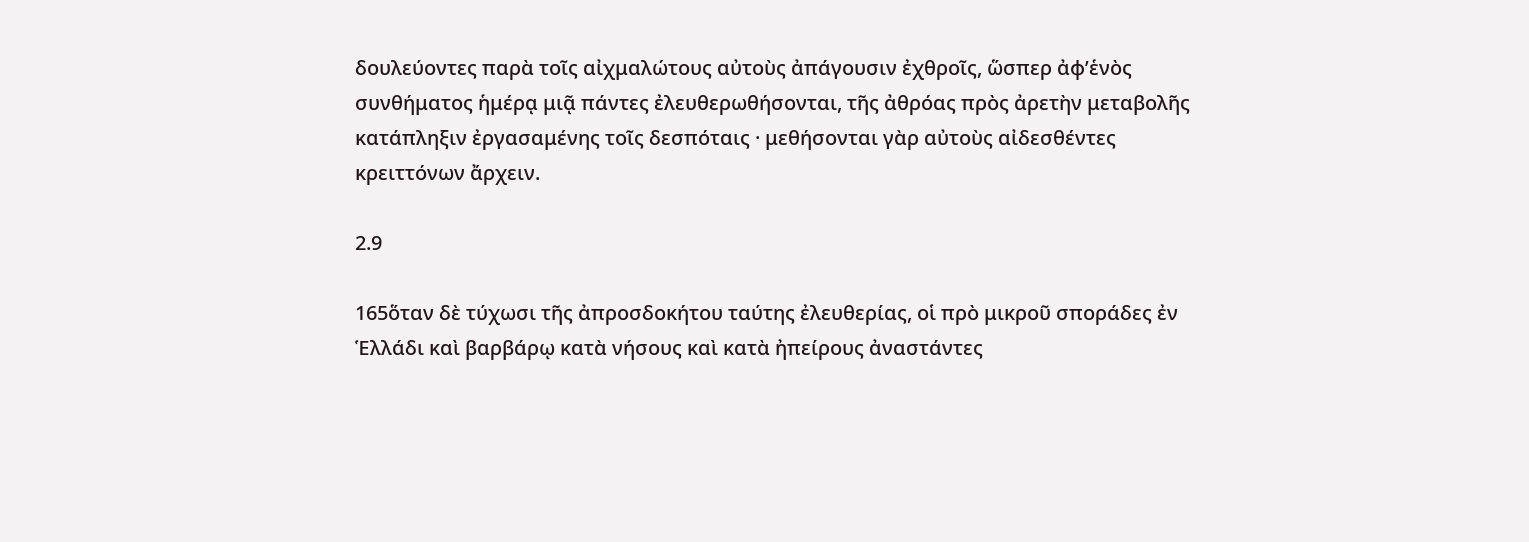δουλεύοντες παρὰ τοῖς αἰχμαλώτους αὐτοὺς ἀπάγουσιν ἐχθροῖς, ὥσπερ ἀφ’ἑνὸς συνθήματος ἡμέρᾳ μιᾷ πάντες ἐλευθερωθήσονται, τῆς ἀθρόας πρὸς ἀρετὴν μεταβολῆς κατάπληξιν ἐργασαμένης τοῖς δεσπόταις · μεθήσονται γὰρ αὐτοὺς αἰδεσθέντες κρειττόνων ἄρχειν.

2.9

165ὅταν δὲ τύχωσι τῆς ἀπροσδοκήτου ταύτης ἐλευθερίας, οἱ πρὸ μικροῦ σποράδες ἐν Ἑλλάδι καὶ βαρβάρῳ κατὰ νήσους καὶ κατὰ ἠπείρους ἀναστάντες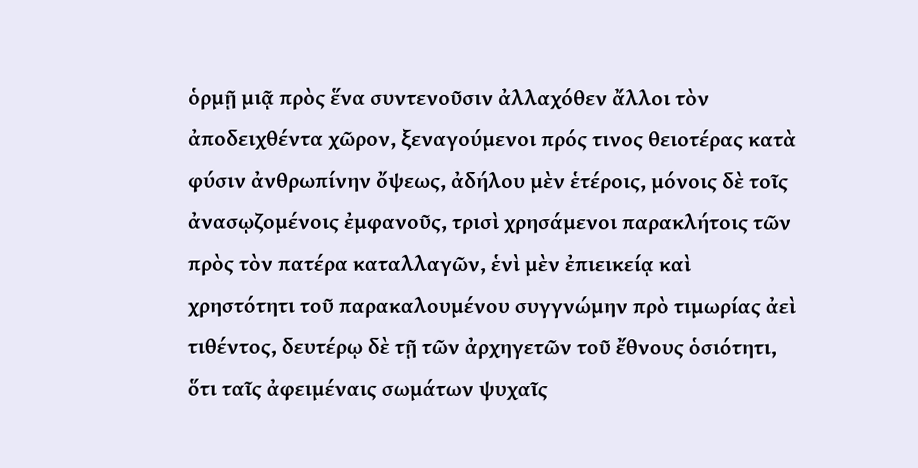ὁρμῇ μιᾷ πρὸς ἕνα συντενοῦσιν ἀλλαχόθεν ἄλλοι τὸν ἀποδειχθέντα χῶρον, ξεναγούμενοι πρός τινος θειοτέρας κατὰ φύσιν ἀνθρωπίνην ὄψεως, ἀδήλου μὲν ἑτέροις, μόνοις δὲ τοῖς ἀνασῳζομένοις ἐμφανοῦς, τρισὶ χρησάμενοι παρακλήτοις τῶν πρὸς τὸν πατέρα καταλλαγῶν, ἑνὶ μὲν ἐπιεικείᾳ καὶ χρηστότητι τοῦ παρακαλουμένου συγγνώμην πρὸ τιμωρίας ἀεὶ τιθέντος, δευτέρῳ δὲ τῇ τῶν ἀρχηγετῶν τοῦ ἔθνους ὁσιότητι, ὅτι ταῖς ἀφειμέναις σωμάτων ψυχαῖς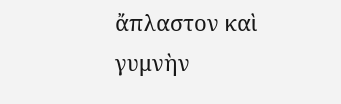ἄπλαστον καὶ γυμνὴν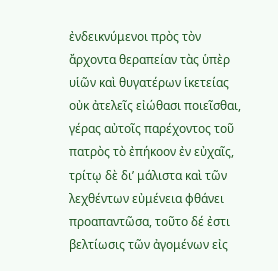ἐνδεικνύμενοι πρὸς τὸν ἄρχοντα θεραπείαν τὰς ὑπὲρ υἱῶν καὶ θυγατέρων ἱκετείας οὐκ ἀτελεῖς εἰώθασι ποιεῖσθαι, γέρας αὐτοῖς παρέχοντος τοῦ πατρὸς τὸ ἐπήκοον ἐν εὐχαῖς, τρίτῳ δὲ δι’ μάλιστα καὶ τῶν λεχθέντων εὐμένεια φθάνει προαπαντῶσα, τοῦτο δέ ἐστι βελτίωσις τῶν ἀγομένων εἰς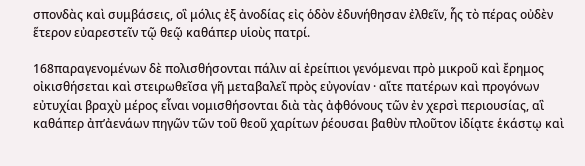σπονδὰς καὶ συμβάσεις, οἳ μόλις ἐξ ἀνοδίας εἰς ὁδὸν ἐδυνήθησαν ἐλθεῖν, ἧς τὸ πέρας οὐδὲν ἕτερον εὐαρεστεῖν τῷ θεῷ καθάπερ υἱοὺς πατρί.

168παραγενομένων δὲ πολισθήσονται πάλιν αἱ ἐρείπιοι γενόμεναι πρὸ μικροῦ καὶ ἔρημος οἰκισθήσεται καὶ στειρωθεῖσα γῆ μεταβαλεῖ πρὸς εὐγονίαν · αἵτε πατέρων καὶ προγόνων εὐτυχίαι βραχὺ μέρος εἶναι νομισθήσονται διὰ τὰς ἀφθόνους τῶν ἐν χερσὶ περιουσίας, αἳ καθάπερ ἀπ’ἀενάων πηγῶν τῶν τοῦ θεοῦ χαρίτων ῥέουσαι βαθὺν πλοῦτον ἰδίᾳτε ἑκάστῳ καὶ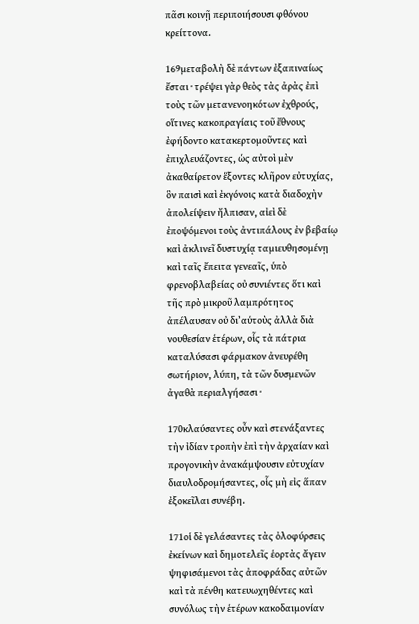πᾶσι κοινῇ περιποιήσουσι φθόνου κρείττονα.

169μεταβολὴ δὲ πάντων ἐξαπιναίως ἔσται · τρέψει γὰρ θεὸς τὰς ἀρὰς ἐπὶ τοὺς τῶν μετανενοηκότων ἐχθρούς, οἵτινες κακοπραγίαις τοῦ ἔθνους ἐφήδοντο κατακερτομοῦντες καὶ ἐπιχλευάζοντες, ὡς αὐτοὶ μὲν ἀκαθαίρετον ἕξοντες κλῆρον εὐτυχίας, ὃν παισὶ καὶ ἐκγόνοις κατὰ διαδοχὴν ἀπολείψειν ἤλπισαν, αἰεὶ δὲ ἐποψόμενοι τοὺς ἀντιπάλους ἐν βεβαίῳ καὶ ἀκλινεῖ δυστυχίᾳ ταμιευθησομένῃ καὶ ταῖς ἔπειτα γενεαῖς, ὑπὸ φρενοβλαβείας οὐ συνιέντες ὅτι καὶ τῆς πρὸ μικροῦ λαμπρότητος ἀπέλαυσαν οὐ δι’αὑτοὺς ἀλλὰ διὰ νουθεσίαν ἑτέρων, οἷς τὰ πάτρια καταλύσασι φάρμακον ἀνευρέθη σωτήριον, λύπη, τὰ τῶν δυσμενῶν ἀγαθὰ περιαλγήσασι ·

170κλαύσαντες οὖν καὶ στενάξαντες τὴν ἰδίαν τροπὴν ἐπὶ τὴν ἀρχαίαν καὶ προγονικὴν ἀνακάμψουσιν εὐτυχίαν διαυλοδρομήσαντες, οἷς μὴ εἰς ἅπαν ἐξοκεῖλαι συνέβη.

171οἱ δὲ γελάσαντες τὰς ὀλοφύρσεις ἐκείνων καὶ δημοτελεῖς ἑορτὰς ἄγειν ψηφισάμενοι τὰς ἀποφράδας αὐτῶν καὶ τὰ πένθη κατευωχηθέντες καὶ συνόλως τὴν ἑτέρων κακοδαιμονίαν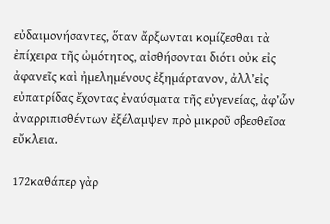εὐδαιμονήσαντες, ὅταν ἄρξωνται κομίζεσθαι τὰ ἐπίχειρα τῆς ὠμότητος, αἰσθήσονται διότι οὐκ εἰς ἀφανεῖς καὶ ἠμελημένους ἐξημάρτανον, ἀλλ’εἰς εὐπατρίδας ἔχοντας ἐναύσματα τῆς εὐγενείας, ἀφ’ὧν ἀναρριπισθέντων ἐξέλαμψεν πρὸ μικροῦ σβεσθεῖσα εὔκλεια.

172καθάπερ γὰρ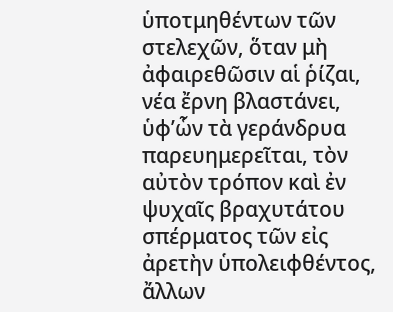ὑποτμηθέντων τῶν στελεχῶν, ὅταν μὴ ἀφαιρεθῶσιν αἱ ῥίζαι, νέα ἔρνη βλαστάνει, ὑφ’ὧν τὰ γεράνδρυα παρευημερεῖται, τὸν αὐτὸν τρόπον καὶ ἐν ψυχαῖς βραχυτάτου σπέρματος τῶν εἰς ἀρετὴν ὑπολειφθέντος, ἄλλων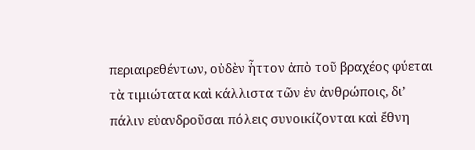περιαιρεθέντων, οὐδὲν ἧττον ἀπὸ τοῦ βραχέος φύεται τὰ τιμιώτατα καὶ κάλλιστα τῶν ἐν ἀνθρώποις, δι’ πάλιν εὐανδροῦσαι πόλεις συνοικίζονται καὶ ἔθνη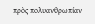πρὸς πολυανθρωπίαν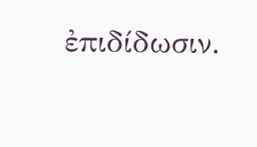ἐπιδίδωσιν.